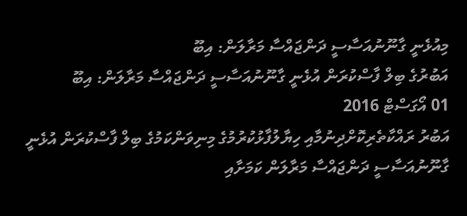މިއުޅެނީ ގާނޫނުއަސާސީ ދަންޖައްސާ މަރާލަން: އިބޫ
އަބުރުގެ ބިލް ފާސްކުރަން އުޅެނީ ގާނޫނުއަސާސީ ދަންޖައްސާ މަރާލަން: އިބޫ
01 އޯގަސްޓް 2016
އަބުރު ރައްކާތެރިކޮށްދިނުމާއި ހިޔާލުފާޅުކުރުމުގެ މިނިވަންކަމުގެ ބިލް ފާސްކުރަން އުޅެނީ ގާނޫނުއަސާސީ ދަންޖައްސާ މަރާލަން ކަމަށާއި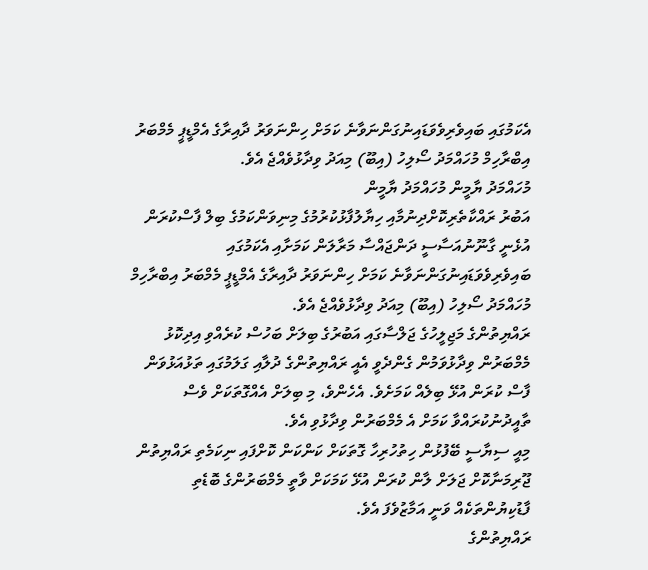އެކަމުގައި ބައިވެރިވެވަޑައިނުގަންނަވާނެ ކަމަށް ހިންނަވަރު ދާއިރާގެ އެމްޑީޕީ މެމްބަރު އިބްރާހިމް މުހައްމަދު ސޯލިހު (އިބޫ) މިއަދު ވިދާޅުވެއްޖެ އެވެ.
މުހައްމަދު ޔާމީން މުހައްމަދު ޔާމީން
އަބުރު ރައްކާތެރިކޮށްދިނުމާއި ހިޔާލުފާޅުކުރުމުގެ މިނިވަންކަމުގެ ބިލް ފާސްކުރަން އުޅެނީ ގާނޫނުއަސާސީ ދަންޖައްސާ މަރާލަން ކަމަށާއި އެކަމުގައި ބައިވެރިވެވަޑައިނުގަންނަވާނެ ކަމަށް ހިންނަވަރު ދާއިރާގެ އެމްޑީޕީ މެމްބަރު އިބްރާހިމް މުހައްމަދު ސޯލިހު (އިބޫ) މިއަދު ވިދާޅުވެއްޖެ އެވެ.
ރައްޔިތުންގެ މަޖިލީހުގެ ޖަލްސާގައި އަބުރުގެ ބިލަށް ބަހުސް ކުރެއްވި އިދިކޮޅު މެމްބަރުން ވިދާޅުވަމުން ގެންދެވީ އެއީ ރައްޔިތުންގެ ދުލާއި ގަލަމުގައި ތަޅުއަޅުވަން ފާސް ކުރަން އުޅޭ ބިލެއް ކަމަށެވެ. އެހެންވެ، މި ބިލަށް އެއްގޮތަކަށް ވެސް ތާއީދުނުކުރައްވާ ކަމަށް އެ މެމްބަރުން ވިދާޅުވި އެވެ.
މިއީ ސިޔާސީ ބޭފުޅުން ހިތުހުރިހާ ގޮތަކަށް ކަންކަން ކޮށްފައި ނިކަމެތި ރައްޔިތުން ޖޫރިމަނާކޮށް ޖަލަށް ލާން ކުރަން އުޅޭ ކަމަކަށް ވާތީ މެމްބަރުންގެ ބޮޑެތި ފާޑުކިޔުންތަކެއް ވަނީ އަމާޒުވެފަ އެވެ.
ރައްޔިތުންގެ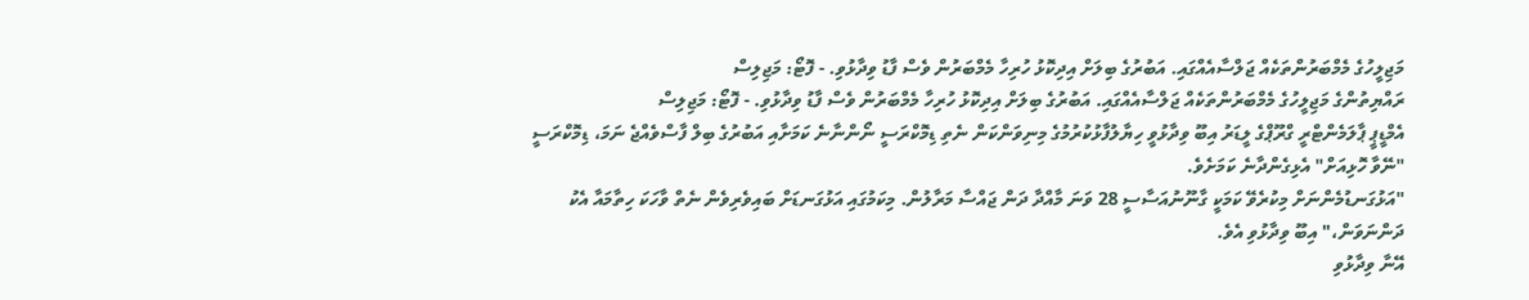މަޖިލީހުގެ މެމްބަރުންތަކެއް ޖަލްސާއެއްގައި. އަބުރުގެ ބިލަށް އިދިކޮޅު ހުރިހާ މެމްބަރުން ވެސް ފާޑު ވިދާޅުވި. - ފޮޓޯ: މަޖިލިސް
ރައްޔިތުންގެ މަޖިލީހުގެ މެމްބަރުންތަކެއް ޖަލްސާއެއްގައި. އަބުރުގެ ބިލަށް އިދިކޮޅު ހުރިހާ މެމްބަރުން ވެސް ފާޑު ވިދާޅުވި. - ފޮޓޯ: މަޖިލިސް
އެމްޑީޕީ ޕާލަމެންޓްރީ ގްރޫޕްގެ ލީޑަރު އިބޫ ވިދާޅުވީ ހިޔާލުފާޅުކުރުމުގެ މިނިވަންކަން ނެތި ޑިމޮކްރަސީ ނޯންނާނެ ކަމަށާއި އަބުރުގެ ބިލް ފާސްވެއްޖެ ނަމަ، ޑިމޮކްރަސީ "ނޭވާ ހޮޅިއަށް" އެޅިގެންދާނެ ކަމަށެވެ.
"އަޅުގަނޑުމެންނަށް މިކުރެވޭ ކަމަކީ ގާނޫނުއަސާސީ 28 ވަނަ މާއްދާ ދަން ޖައްސާ މަރާލުން. މިކަމުގައި އަޅުގަނޑަށް ބައިވެރިވެން ނެތް ވާހަކަ ހިތާމައާ އެކު ދަންނަވަން،" އިބޫ ވިދާޅުވި އެވެ.
އޭނާ ވިދާޅުވި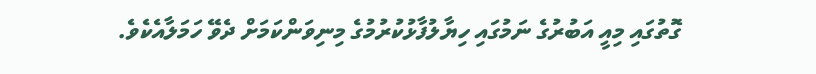ގޮތުގައި މިއީ އަބުރުގެ ނަމުގައި ހިޔާލުފާޅުކުރުމުގެ މިނިވަންކަމަށް ދެވޭ ހަމަލާއެކެވެ.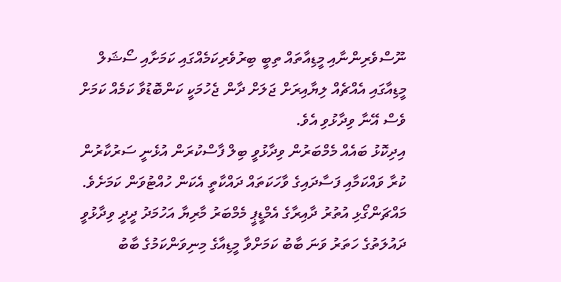ނޫސްވެރިންނާއި މީޑިއާތައް ތިބީ ބިރުވެރިކަމެއްގައި ކަމަށާއި ސޯޝަލް މީޑިއާގައި އެއްޗެއް ލިޔާއިރަށް ޖަލަށް ދާން ޖެހުމަކީ ކަންބޮޑުވާ ކަމެއް ކަމަށް ވެސް އޭނާ ވިދާޅުވި އެވެ.
އިދިކޮޅު ބައެއް މެމްބަރުން ވިދާޅުވީ ބިލް ފާސްކުރަން އުޅެނީ ސަރުކާރުން ކުރާ ވައްކަމާއި ފަސާދައިގެ ވާހަކަތައް ދައްކާތީ އެކަން ހުއްޓުވަން ކަމަށެވެ.
މައްޗަންގޯޅި އުތުރު ދާއިރާގެ އެމްޑީޕީ މެމްބަރު މާރިޔާ އަހުމަދު ދީދީ ވިދާޅުވީ ދައުލަތުގެ ހަތަރު ވަނަ ބާބު ކަމަށްވާ މީޑިއާގެ މިނިވަންކަމުގެ ބާބު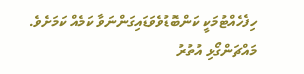ހިފެހެއްޓުމަކީ ކަންބޮޑުވެވަޑައިގަންނަވާ ކަމެއް ކަމަށެވެ.
މައްޗަންގޯޅި އުތުރު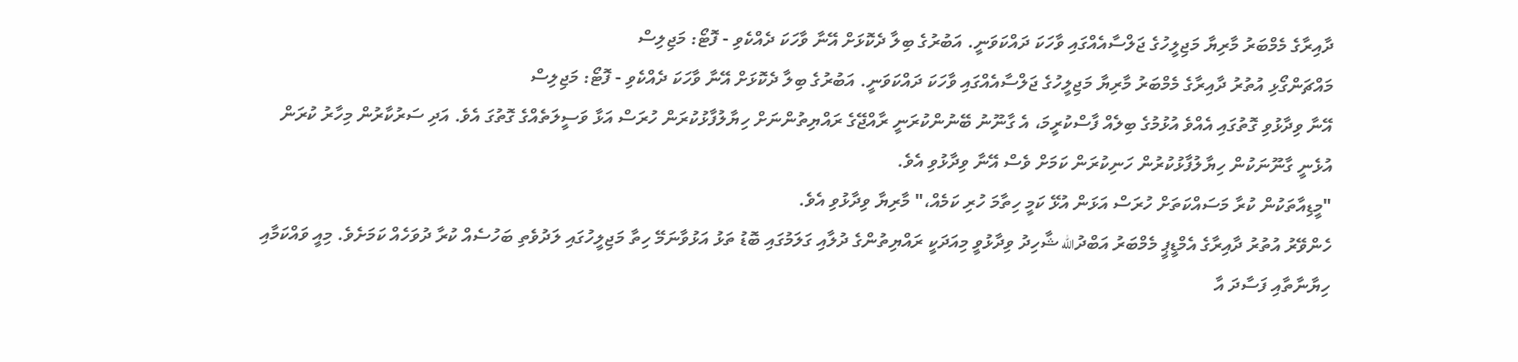ދާއިރާގެ މެމްބަރު މާރިޔާ މަޖިލީހުގެ ޖަލްސާއެއްގައި ވާހަކަ ދައްކަވަނީ. އަބުރުގެ ބިލާ ދެކޮޅަށް އޭނާ ވާހަކަ ދެއްކެވި - ފޮޓޯ: މަޖިލިސް
މައްޗަންގޯޅި އުތުރު ދާއިރާގެ މެމްބަރު މާރިޔާ މަޖިލީހުގެ ޖަލްސާއެއްގައި ވާހަކަ ދައްކަވަނީ. އަބުރުގެ ބިލާ ދެކޮޅަށް އޭނާ ވާހަކަ ދެއްކެވި - ފޮޓޯ: މަޖިލިސް
އޭނާ ވިދާޅުވި ގޮތުގައި އެއްވެ އުޅުމުގެ ބިލެއް ފާސްކުރީމަ، އެ ގާނޫނު ބޭނުންކުރަނީ ރާއްޖޭގެ ރައްޔިތުންނަށް ހިޔާލުފާޅުކުރަން ހުރަސް އަޅާ ވަސީލަތެއްގެ ގޮތުގަ އެވެ. އަދި ސަރުކާރުން މިހާރު ކުރަން އުޅެނީ ގާނޫނަކުން ހިޔާލުފާޅުކުރުން ހަނިކުރަން ކަމަށް ވެސް އޭނާ ވިދާޅުވި އެވެ.
"މީޑިއާތަކުން ކުރާ މަސައްކަތަށް ހުރަސް އަޅަން އުޅޭ ކަމީ ހިތާމަ ހުރި ކަމެއް،" މާރިޔާ ވިދާޅުވި އެވެ.
ހެންވޭރު އުތުރު ދާއިރާގެ އެމްޑީޕީ މެމްބަރު އަބްދުالله ޝާހިދު ވިދާޅުވީ މިއަދަކީ ރައްޔިތުންގެ ދުލާއި ގަލަމުގައި ބޮޑު ތަޅު އަޅުވާނަމޭ ހިތާ މަޖިލީހުގައި ލަދުވެތި ބަހުސެއް ކުރާ ދުވަހެއް ކަމަށެވެ. މިއީ ވައްކަމާއި ހިޔާނާތާއި ފަސާދަ އާ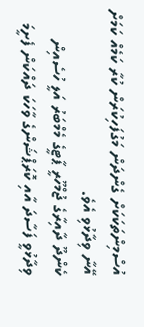އުސްމިންތަކަކަށް ގެންދަން މަގުފަހިކުރަން ކުރާ ކަމެއް ކަމަށް އޭނާ ވިދާޅުވި އެވެ.
ކެންދޫ ދާއިރާގެ ޖުމްހޫރީ ޕާޓީގެ މެމްބަރު އަލީ ހުސެއިން ވިދާޅުވީ ފަސާދަ އާއި ކޮރަޕްޝަންގެ ވާހަކަ ދައްކަން ފެށީމަ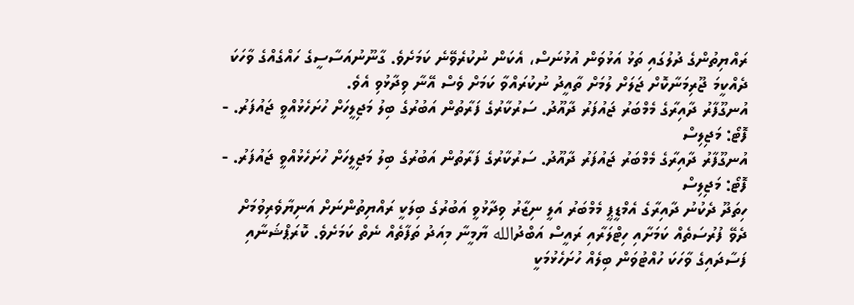ރައްޔިތުންގެ ދުލުގައި ތަޅު އަޅުވަން އުޅުނަސް، އެކަން ނުކުރެވޭނެ ކަމަށެވެ. ގާނޫނުއަސާސީގެ ހައްގެއްގެ ވާހަކަ ދެއްކީމަ ޖޫރިމަނާކޮށް ޖަލަށް ލުމަށް ތާއީދު ނުކުރައްވާ ކަމަށް ވެސް އޭނާ ވިދާޅުވި އެވެ.
އުނގޫފާރު ދާއިރާގެ މެމްބަރު ޖައުފަރު ދާއޫދު. ސަރުކާރުގެ ފަރާތުން އަބުރުގެ ބިލު މަޖިލީހަށް ހުށަހެޅުއްވީ ޖައުފަރު. - ފޮޓޯ: މަޖިލިސް
އުނގޫފާރު ދާއިރާގެ މެމްބަރު ޖައުފަރު ދާއޫދު. ސަރުކާރުގެ ފަރާތުން އަބުރުގެ ބިލު މަޖިލީހަށް ހުށަހެޅުއްވީ ޖައުފަރު. - ފޮޓޯ: މަޖިލިސް
ހިތަދޫ ދެކުނު ދާއިރާގެ އެމްޑީޕީ މެމްބަރު އަލީ ނިޒާރު ވިދާޅުވީ އަބުރުގެ ބިލަކީ ރައްޔިތުންނަށް އަނިޔާވެރިވުމަށް ދެވޭ ފުރުސަތެއް ކަމަށާއި ހިޓްލަރާއި ރައީސް އަބްދުالله ޔާމީނާ މިއަދު ތަފާތެއް ނެތް ކަމަށެވެ. ކޮރަޕްޝަނާއި ފަސާދައިގެ ވާހަކަ ހުއްޓުވަން ބިލެއް ހުށަހެޅުމަކީ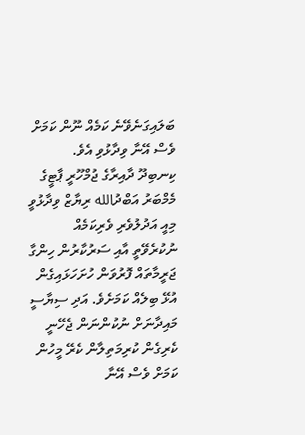ބަލައިގަނެވޭނެ ކަމެއް ނޫން ކަމަށް ވެސް އޭނާ ވިދާޅުވި އެވެ.
ކިނބިދޫ ދާއިރާގެ ޖުމްހޫރީ ޕާޓީގެ މެމްބަރު އަބްދުالله ރިޔާޒް ވިދާޅުވީ މިއީ އަދުލުވެރި ވެރިކަމެއް ނުކުރެވޭތީ އާއި ސަރުކާރުން ހިންގާ ޖަރީމާތައް ފޮރުވަން ހުށަހަޅައިގެން އުޅޭ ބިލެއް ކަމަށެވެ. އަދި ސިޔާސީ މައިދާނަށް ނުކުންނަން ޖެހޭނީ ކެރިގެން ކުރިމަތިލާން ކެރޭ މީހުން ކަމަށް ވެސް އޭނާ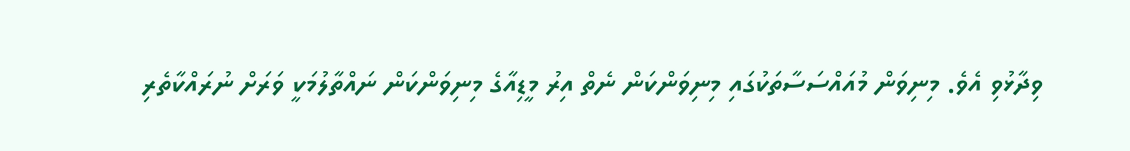ވިދާޅުވި އެވެ. މިނިވަން މުއައްސަސާތަކުގައި މިނިވަންކަން ނެތް އިރު މީޑިއާގެ މިނިވަންކަން ނައްތާލުމަކީ ވަރަށް ނުރައްކާތެރި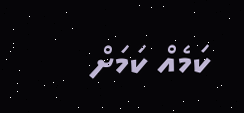ކަމެއް ކަމަށް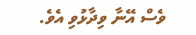ވެސް އޭނާ ވިދާޅުވި އެވެ.